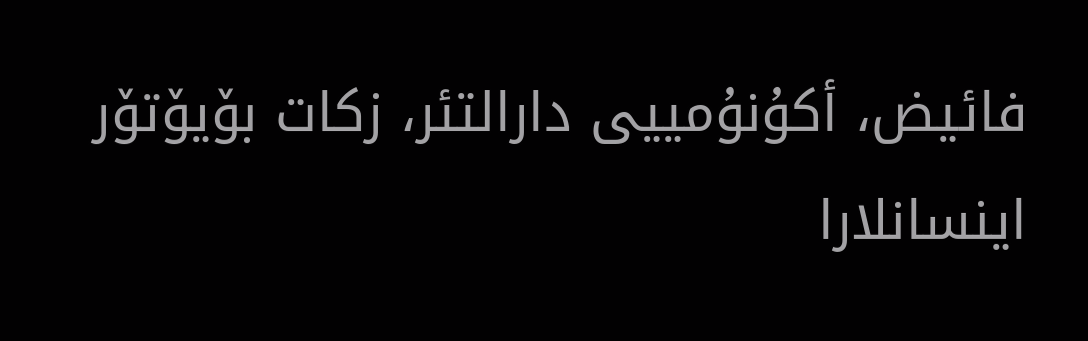فائیض، أکۇنۇمییی دارالتئر، زکات بۆیۆتۆر
اینسانلارا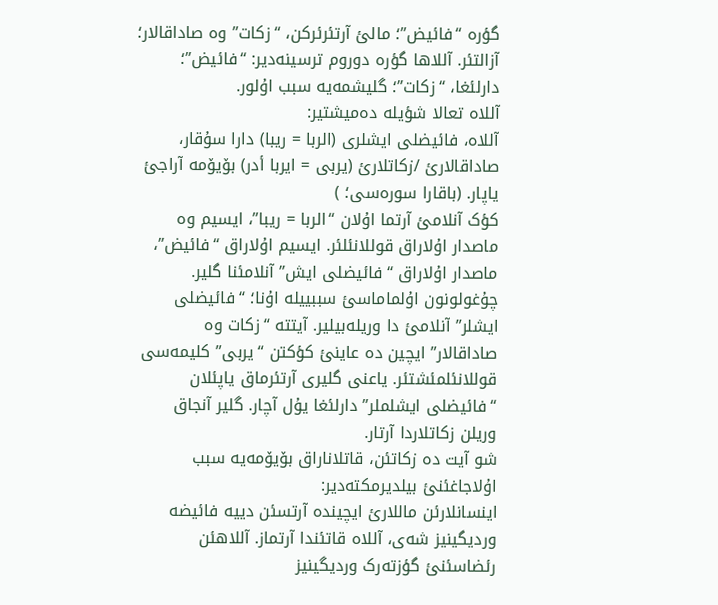گؤرە “فائیض”؛ مالئ آرتئرئرکن، “زکات” وە صاداقالار؛ آزالتئر. آللاها گؤرە دوروم ترسینەدیر: “فائیض”؛ دارلئغا، “زکات”؛ گلیشمەیە سبب اۇلور.
آللاە تعالا شؤیلە دەمیشتیر:
آللاە، فائیضلی ایشلری (الربا = ریبا) دارا سۇقار، صاداقالارئ /زکاتلارئ (یربی = ایربا أدر) بۆیۆمە آراجئ یاپار. (باقارا سورەسی؛ )
کؤک آنلامئ آرتما اۇلان “الربا = ریبا”، ایسیم وە ماصدار اۇلاراق قوللانئلئر. ایسیم اۇلاراق “فائیض”، ماصدار اۇلاراق “فائیضلی ایش” آنلامئنا گلیر. چۇغولونون اۇلماماسئ سببییلە اۇنا؛ “فائیضلی ایشلر” آنلامئ دا وریلەبیلیر. آیتتە “زکات وە صاداقالار” ایچین دە عاینئ کؤکتن “یربی” کلیمەسی قوللانئلمئشتئر. یاعنی گلیری آرتئرماق یاپئلان “فائیضلی ایشلملر” دارلئغا یۇل آچار. گلیر آنجاق وریلن زکاتلاردا آرتار.
شو آیت دە زکاتئن، قاتلاناراق بۆیۆمەیە سبب اۇلاجاغئنئ بیلدیرمکتەدیر:
اینسانلارئن ماللارئ ایچیندە آرتسئن دییە فائیضە وردیگینیز شەی، آللاە قاتئندا آرتماز. آللاهئن رئضاسئنئ گؤزتەرک وردیگینیز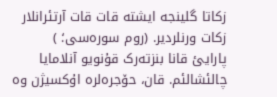زکاتا گلینجە ایشتە قات قات آرتئرانلار زکات ورنلردیر. (روم سورەسی؛ )
پارایئ قانا بنزتەرک قۇنویو آنلامایا چالئشالئم. قان، حۆجرەلرە اۇکسیژن وە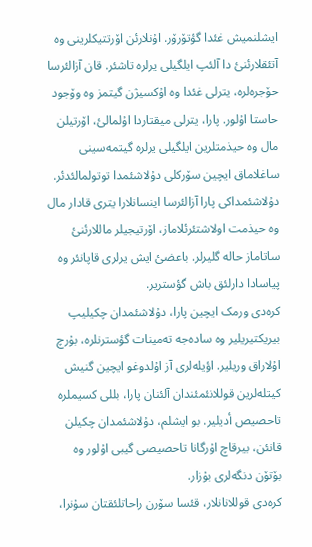ایشلنمیش غئدا گؤتۆرۆر. اۇنلارئن اۆرتتیکلرینی وە آتئقلارئنئ دا آلئپ ایلگیلی یرلرە تاشئر. قان آزالئرسا حۆجرەلرە، یترلی غئدا وە اۇکسیژن گیتمز وە وۆجود حاستا اۇلور. پارا، یترلی میقتاردا اۇلمالئ، اۆرتیلن مال وە حیذمتلرین ایلگیلی یرلرە گیتمەسینی ساغلاماق ایچین سۆرکلی دۇلاشئمدا توتولمالئدئر. دۇلاشئمداکی پارا آزالئرسا اینسانلارا یتری قادار مال وە حیذمت اولاشتئرئلاماز، اۆرتیجیلر ماللارئنئ ساتاماز حالە گلیرلر. باعضئ ایش یرلری قاپانئر وە پیاسادا دارلئق باش گؤستریر.
کرەدی ورمک ایچین پارا، دۇلاشئمدان چکیلیپ بیریکتیریلیر وە سادەجە تەمینات گؤسترنلرە، بۇرچ اۇلاراق وریلیر. اؤیلەلری آز اۇلدوغو ایچین گنیش کیتلەلرین قوللانئمئندان آلئنان پارا، بللی کسیملرە تاحصیص أدیلیر. بو ایشلم، دۇلاشئمدان چکیلن قانئن، بیرقاچ اۇرگانا تاحصیصی گیبی اۇلور وە بۆتۆن دنگەلری بۇزار.
کرەدی قوللانانلار، قئسا سۆرن راحاتلئقتان سۇنرا،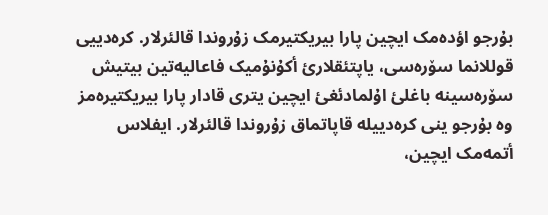بۇرجو اؤدەمک ایچین پارا بیریکتیرمک زۇروندا قالئرلار. کرەدییی قوللانما سۆرەسی، یاپتئقلارئ أکۇنۇمیک فاعالیەتین بیتیش سۆرەسینە باغلئ اۇلمادئغئ ایچین یتری قادار پارا بیریکتیرەمز وە بۇرجو ینی کرەدییلە قاپاتماق زۇروندا قالئرلار. ایفلاس أتمەمک ایچین،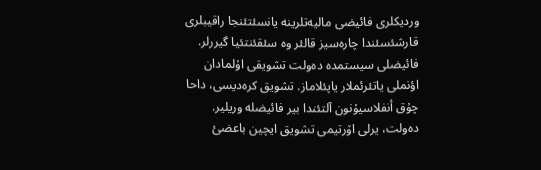وردیکلری فائیضی مالیەتلرینە یانسئتئنجا راقیبلری قارشئسئندا چارەسیز قالئر وە سئقئنتئیا گیررلر.
فائیضلی سیستمدە دەولت تشویقی اۇلمادان اؤنملی یاتئرئملار یاپئلاماز. تشویق کرەدیسی، داحا چۇق أنفلاسیۇنون آلتئندا بیر فائیضلە وریلیر. دەولت، یرلی اۆرتیمی تشویق ایچین باعضئ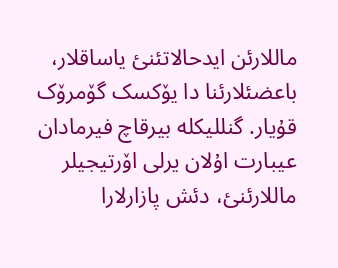ماللارئن ایدحالاتئنئ یاساقلار، باعضئلارئنا دا یۆکسک گۆمرۆک قۇیار. گنللیکلە بیرقاچ فیرمادان عیبارت اۇلان یرلی اۆرتیجیلر ماللارئنئ، دئش پازارلارا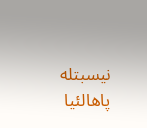نیسبتلە پاهالئیا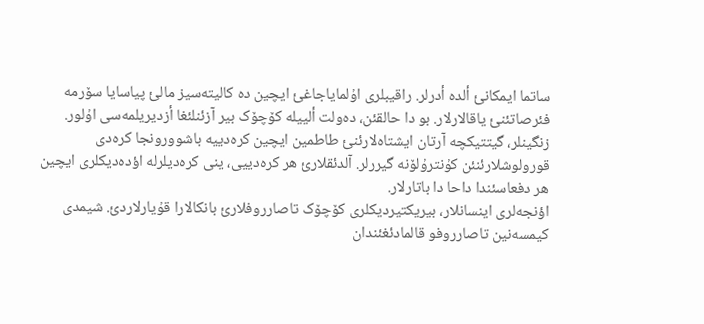ساتما ایمکانئ ألدە أدرلر. راقیبلری اۇلمایاجاغئ ایچین دە کالیتەسیز مالئ پیاسایا سۆرمە فئرصاتئنئ یاقالارلار. بو دا حالقئن، دەولت ألییلە کۆچۆک بیر آزئنلئغا أزدیریلمەسی اۇلور.
زنگینلر، گیتتیکچە آرتان ایشتاەلارئنئ طاطمین ایچین کرەدییە باشوورونجا کرەدی قورولوشلارئنئن کۇنترۇلۆنە گیررلر. آلدئقلارئ هر کرەدییی، ینی کرەدیلرلە اؤدەدیکلری ایچین هر دفعاسئندا داحا دا باتارلار.
اؤنجەلری اینسانلار، بیریکتیردیکلری کۆچۆک تاصارروفلارئ بانکالارا قۇیارلاردئ. شیمدی کیمسەنین تاصارروفو قالمادئغئندان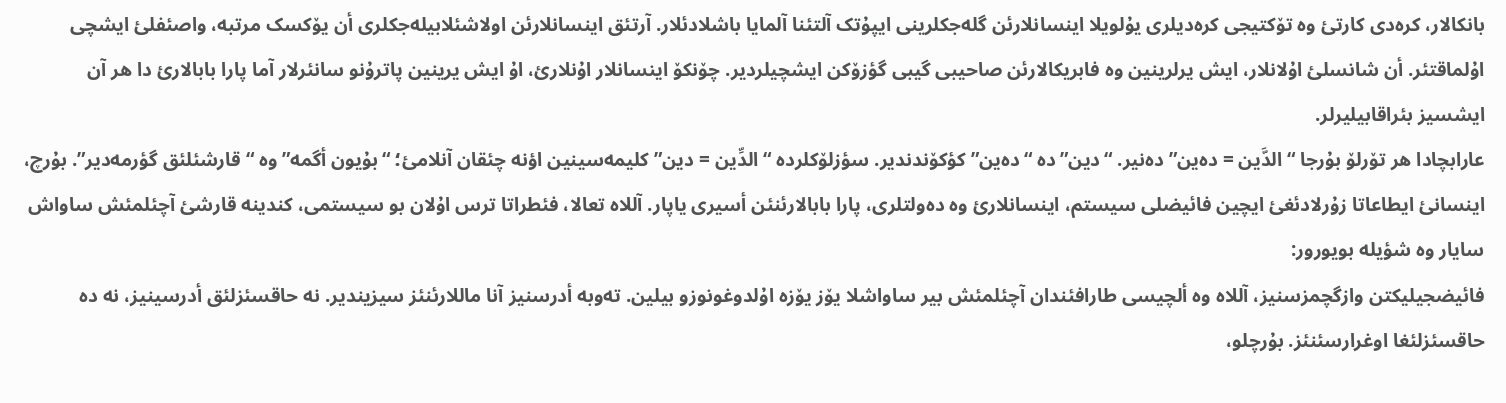بانکالار، کرەدی کارتئ وە تۆکتیجی کرەدیلری یۇلویلا اینسانلارئن گلەجکلرینی ایپۇتک آلتئنا آلمایا باشلادئلار. آرتئق اینسانلارئن اولاشئلابیلەجکلری أن یۆکسک مرتبە، واصئفلئ ایشچی اۇلماقتئر. أن شانسلئ اۇلانلار، ایش یرلرینین وە فابریکالارئن صاحیبی گیبی گؤزۆکن ایشچیلردیر. چۆنکۆ اینسانلار اۇنلارئ، اۇ ایش یرینین پاترۇنو سانئرلار آما پارا بابالارئ دا هر آن ایشسیز بئراقابیلیرلر.
عارابچادا هر تۆرلۆ بۇرجا “الدَّین = دەین” دەنیر. “دین” دە “دەین” کؤکۆندندیر. سؤزلۆکلردە “الدِّین = دین” کلیمەسینین اؤنە چئقان آنلامئ؛ “بۇیون أگمە” وە “قارشئلئق گؤرمەدیر”. بۇرچ، اینسانئ ایطاعاتا زۇرلادئغئ ایچین فائیضلی سیستم، اینسانلارئ وە دەولتلری، پارا بابالارئنئن أسیری یاپار. آللاە تعالا، فئطراتا ترس اۇلان بو سیستمی، کندینە قارشئ آچئلمئش ساواش سایار وە شؤیلە بویورور:
فائیضجیلیکتن وازگچمزسنیز، آللاە وە ألچیسی طارافئندان آچئلمئش بیر ساواشلا یۆز یۆزە اۇلدوغونوزو بیلین. تەوبە أدرسنیز آنا ماللارئنئز سیزیندیر. نە حاقسئزلئق أدرسینیز، نە دە حاقسئزلئغا اوغرارسئنئز. بۇرچلو،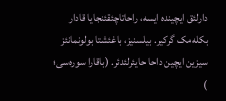دارلئق ایچیندە ایسە، راحاتاچئقئنجایا قادار بکلەمک گرکیر. بیلسنیز، باغئشتا بولونمانئز سیزین ایچین داحا حایئرلئدئر. (باقارا سورەسی؛ )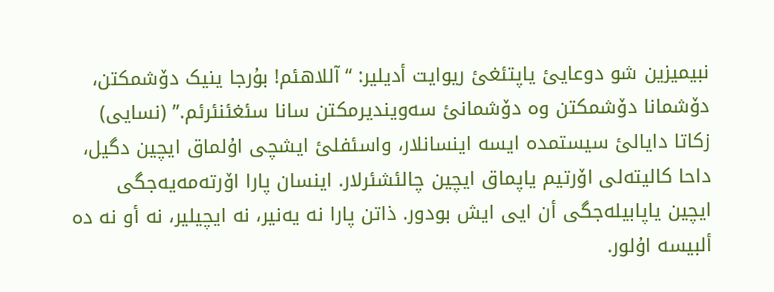نبیمیزین شو دوعایئ یاپتئغئ ریوایت أدیلیر: “آللاهئم! بۇرجا ینیک دۆشمکتن، دۆشمانا دۆشمکتن وە دۆشمانئ سەویندیرمکتن سانا سئغئنئرئم.” (نسایی)
زکاتا دایالئ سیستمدە ایسە اینسانلار، واسئفلئ ایشچی اۇلماق ایچین دگیل، داحا کالیتەلی اۆرتیم یاپماق ایچین چالئشئرلار. اینسان پارا اۆرتەمەیەجگی ایچین یاپابیلەجگی أن ایی ایش بودور. ذاتن پارا نە یەنیر، نە ایچیلیر، نە أو نە دە ألبیسە اۇلور.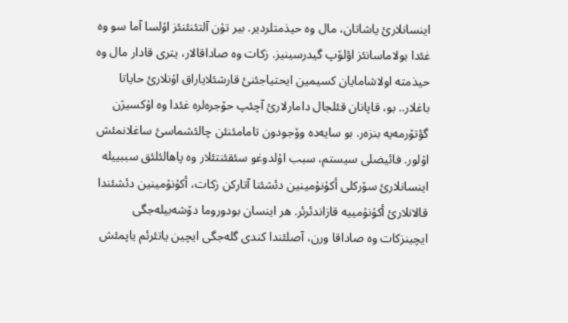اینسانلارئ یاشاتان، مال وە حیذمتلردیر. بیر تۇن آلتئنئنئز اۇلسا آما سو وە غئدا بولاماسانئز اؤلۆپ گیدرسینیز. زکات وە صاداقالار، یتری قادار مال وە حیذمتە اولاشامایان کسیمین ایحتیاجئنئ قارشئلایاراق اۇنلارئ حایاتا باغلار.. بو، قاپانان قئلجال دامارلارئ آچئپ حۆجرەلرە غئدا وە اۇکسیژن گؤتۆرمەیە بنزەر. بو سایەدە وۆجودون تامامئنئن چالئشماسئ ساغلانمئش اۇلور. فائیضلی سیستم، سبب اۇلدوغو سئقئنتئلار وە پاهالئلئق سببییلە اینسانلارئ سۆرکلی أکۇنۇمینین دئشئنا آتارکن زکات، أکۇنۇمینین دئشئندا قالانلارئ أکۇنۇمییە قازاندئرئر. هر اینسان بودوروما دۆشەبیلەجگی ایچینزکات وە صاداقا ورن، آصلئندا کندی گلەجگی ایچین یاتئرئم یاپمئش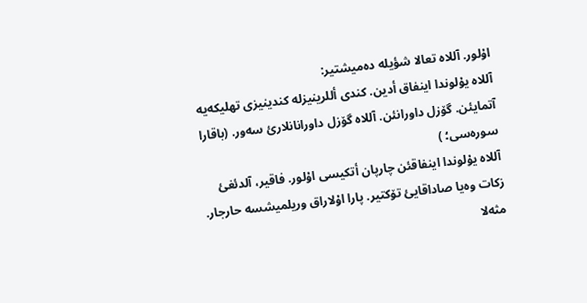اۇلور. آللاە تعالا شؤیلە دەمیشتیر:
آللاە یۇلوندا اینفاق أدین. کندی أللرینیزلە کندینیزی تهلیکەیە آتمایئن. گۆزل داورانئن. آللاە گۆزل داورانانلارئ سەور. (باقارا سورەسی؛ )
آللاە یۇلوندا اینفاقئن چارپان أتکیسی اۇلور. فاقیر، آلدئغئ زکات وەیا صاداقایئ تۆکتیر. پارا اۇلاراق وریلمیشسە حارجار. مثەلا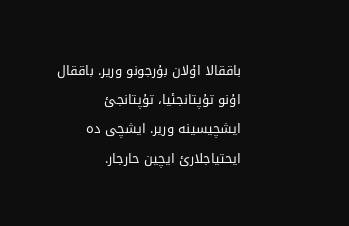باققالا اۇلان بۇرجونو وریر. باققال اۇنو تۇپتانجئیا، تۇپتانجئ ایشچیسینە وریر. ایشچی دە ایحتیاجلارئ ایچین حارجار.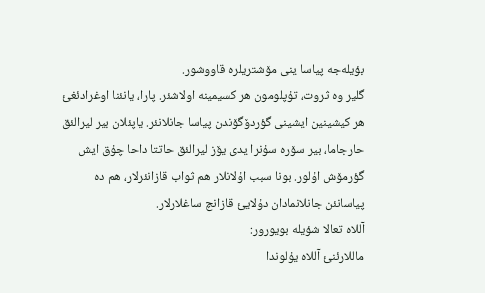بؤیلەجە پیاسا ینی مۆشتریلرە قاووشور.
گلیر وە ثروت، تۇپلومون هر کسیمینە اولاشئر. پارا، یانئنا اوغرادئغئ هر کیشینین ایشینی گؤردۆگۆندن پیاسا جانلانئر. یاپئلان بیر لیرالئق حارجاما، بیر سۆرە سۇنرا یدی یۆز لیرالئق حاتتا داحا چۇق ایش گؤرمۆش اۇلور. بونا سبب اۇلانلار هم ثواب قازانئرلار، هم دە پیاسانئن جانلانمادان دۇلایئ قازانچ ساغلارلار.
آللاە تعالا شؤیلە بویورور:
ماللارئنئ آللاە یۇلوندا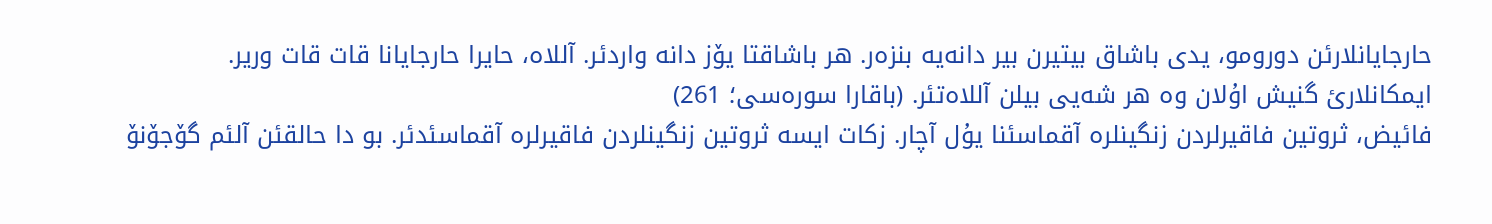حارجایانلارئن دورومو، یدی باشاق بیتیرن بیر دانەیە بنزەر. هر باشاقتا یۆز دانە واردئر. آللاە، حایرا حارجایانا قات قات وریر. ایمکانلارئ گنیش اۇلان وە هر شەیی بیلن آللاەتئر. (باقارا سورەسی؛ 261)
فائیض، ثروتین فاقیرلردن زنگینلرە آقماسئنا یۇل آچار. زکات ایسە ثروتین زنگینلردن فاقیرلرە آقماسئدئر. بو دا حالقئن آلئم گۆجۆنۆ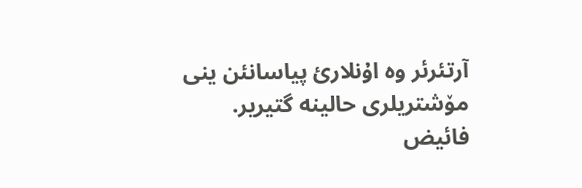آرتئرئر وە اۇنلارئ پیاسانئن ینی مۆشتریلری حالینە گتیریر.
فائیض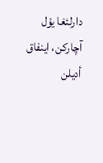دارلئغا یۇل آچارکن، اینفاق أدیلن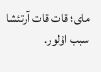مای؛ قات قات آرتئشا سبب اۇلور.